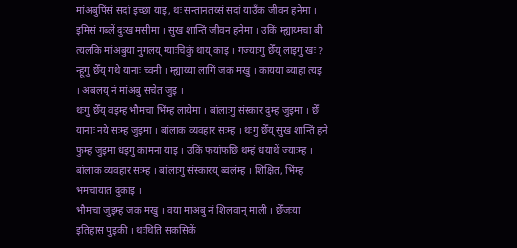मांअबुपिंसं सदां इच्छा याइ, थः सन्तानतय्सं सदां याउँक जीवन हनेमा । इमिसं गब्लें दुःख मसीमा । सुख शान्तिं जीवन हनेमा । उकिं म्ह्याय्मचा बी त्यलकि मांअबुया नुगलय् ग्याःचिकुं थाय् काइ । गज्याःगु छेँय् लाइगु खः ? न्हूगु छेँय् गथे यानाः च्वनी । म्ह्याय्या लागिं जक मखु । कायया ब्याहा त्यइ । अबलय् नं मांअबु सचेत जुइ ।
थःगु छेँय् वइम्ह भौमचा भिंम्ह लायेमा । बांलाःगु संस्कार दुम्ह जुइमा । छेँ यानाः नये सःम्ह जुइमा । बांलाक व्यवहार सःम्ह । थःगु छेँय् सुख शान्तिं हने फुम्ह जुइमा धइगु कामना याइ । उकिं फयांफछि थम्हं धयाथें ज्याःम्ह । बांलाक व्यवहार सःम्ह । बांलाःगु संस्कारय् ब्वलंम्ह । शिक्षित, भिंम्ह भमचायात दुकाइ ।
भौमचा जुइम्ह जक मखु । वया माअबु नं शिलवान् माली । छेँजःया इतिहास पुइकी । थःथिति सकसिकें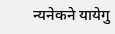न्यनेकने यायेगु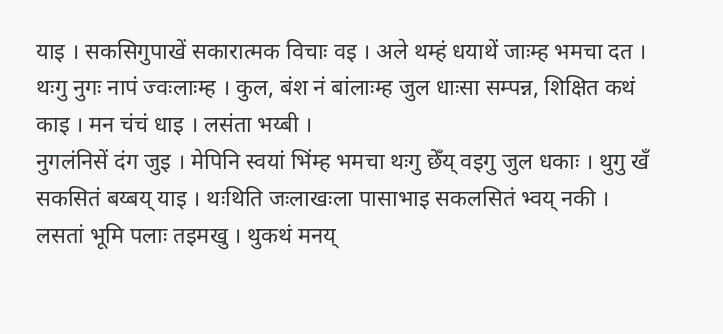याइ । सकसिगुपाखें सकारात्मक विचाः वइ । अले थम्हं धयाथें जाःम्ह भमचा दत । थःगु नुगः नापं ज्वःलाःम्ह । कुल, बंश नं बांलाःम्ह जुल धाःसा सम्पन्न, शिक्षित कथं काइ । मन चंचं धाइ । लसंता भय्बी ।
नुगलंनिसें दंग जुइ । मेपिनि स्वयां भिंम्ह भमचा थःगु छेँय् वइगु जुल धकाः । थुगु खँ सकसितं बय्बय् याइ । थःथिति जःलाखःला पासाभाइ सकलसितं भ्वय् नकी । लसतां भूमि पलाः तइमखु । थुकथं मनय्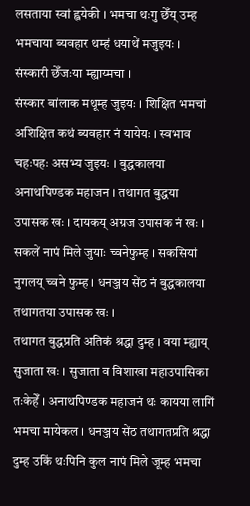लसताया स्वां ह्वयेकी । भमचा थःगु छेँय् उम्ह भमचाया ब्यवहार थम्हं धयाथें मजुइयः । संस्कारी छेँजःया म्ह्याय्मचा ।
संस्कार बांलाक मथूम्ह जुइयः । शिक्षित भमचां अशिक्षित कथं ब्यवहार नं यायेयः । स्वभाव चहःपहः असभ्य जुइयः । बुद्धकालया अनाथपिण्डक महाजन । तथागत बुद्धया उपासक खः । दायकय् अग्रज उपासक नं खः । सकलें नापं मिले जुयाः च्वनेफुम्ह । सकसियां नुगलय् च्वने फुम्ह । धनञ्जय सेंठ नं बुद्धकालया तथागतया उपासक खः ।
तथागत बुद्धप्रति अतिकं श्रद्धा दुम्ह । वया म्ह्याय् सुजाता खः । सुजाता व विशाखा महाउपासिका तःकेहेँ । अनाथपिण्डक महाजनं थः कायया लागिं भमचा मायेकल । धनञ्जय सेंठ तथागतप्रति श्रद्धा दुम्ह उकिं थःपिनि कुल नापं मिले जूम्ह भमचा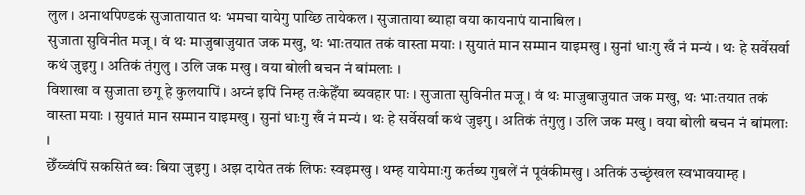लुल । अनाथपिण्डकं सुजातायात थः भमचा यायेगु पाय्छि तायेकल । सुजाताया ब्याहा वया कायनापं यानाबिल ।
सुजाता सुविनीत मजू । वं थः माजुबाजुयात जक मखु, थः भाःतयात तकं वास्ता मयाः । सुयातं मान सम्मान याइमखु । सुनां धाःगु खँ नं मन्यं । थः हे सर्वेसर्वा कथं जुइगु । अतिकं तंगुलु । उलि जक मखु । वया बोली बचन नं बांमलाः ।
विशाखा व सुजाता छगू हे कुलयापिं । अय्नं इपिं निम्ह तःकेहेँया ब्यवहार पाः । सुजाता सुविनीत मजू । वं थः माजुबाजुयात जक मखु, थः भाःतयात तकं वास्ता मयाः । सुयातं मान सम्मान याइमखु । सुनां धाःगु खँ नं मन्यं । थः हे सर्वेसर्वा कथं जुइगु । अतिकं तंगुलु । उलि जक मखु । वया बोली बचन नं बांमलाः ।
छेँय्च्वंपिं सकसितं ब्वः बिया जुइगु । अझ दायेत तकं लिफः स्वइमखु । थम्ह यायेमाःगु कर्तब्य गुबलें नं पूवंकीमखु । अतिकं उच्छृंखल स्वभावयाम्ह ।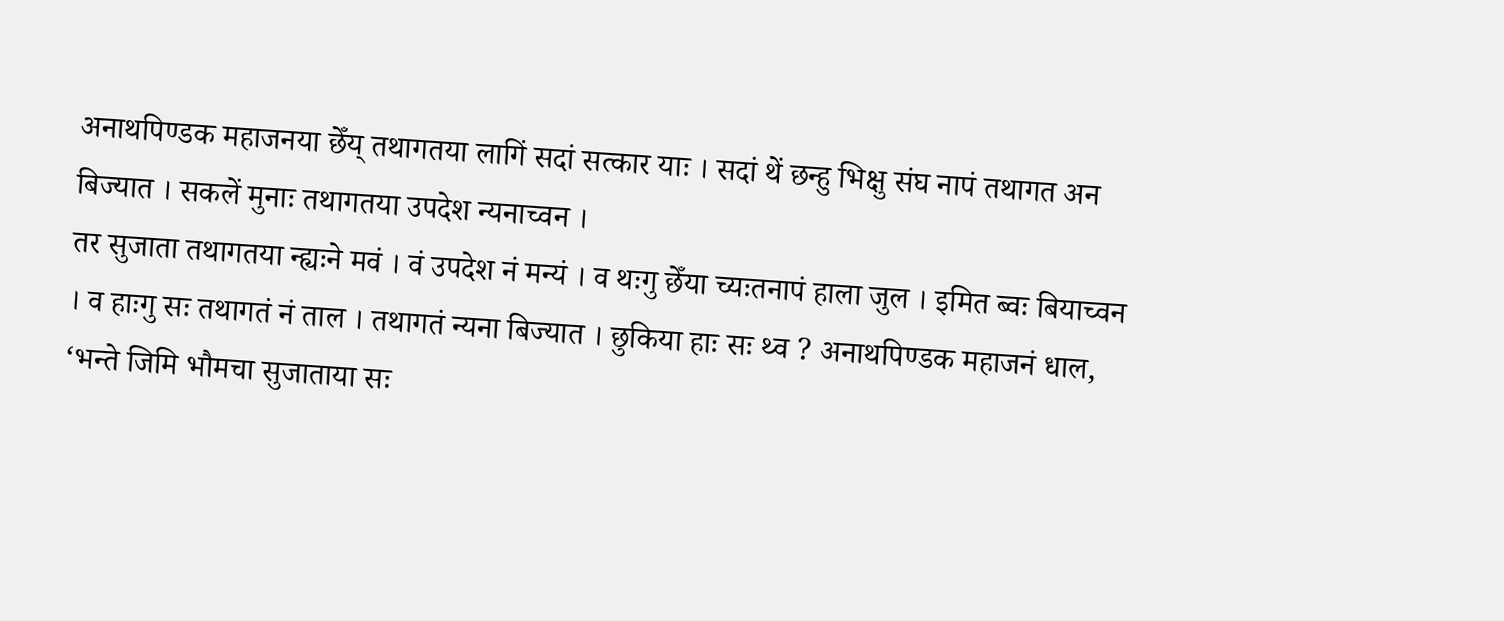अनाथपिण्डक महाजनया छेँय् तथागतया लागिं सदां सत्कार याः । सदां थें छन्हु भिक्षु संघ नापं तथागत अन बिज्यात । सकलें मुनाः तथागतया उपदेश न्यनाच्वन ।
तर सुजाता तथागतया न्ह्यःने मवं । वं उपदेश नं मन्यं । व थःगु छेँया च्यःतनापं हाला जुल । इमित ब्वः बियाच्वन । व हाःगु सः तथागतं नं ताल । तथागतं न्यना बिज्यात । छुकिया हाः सः थ्व ? अनाथपिण्डक महाजनं धाल, ‘भन्ते जिमि भौमचा सुजाताया सः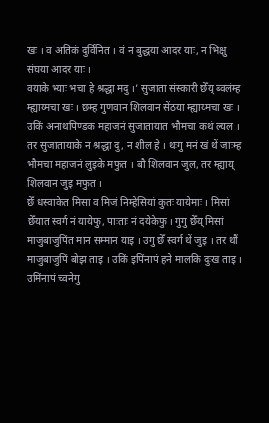खः । व अतिकं दुर्विनित । वं न बुद्धया आदर याः, न भिक्षु संघया आदर याः ।
वयाके भ्याः भचा हे श्रद्धा मदु ।’ सुजाता संस्कारी छेँय् ब्वलंम्ह म्ह्याय्मचा खः । छम्ह गुणवान शिलवान सेंठया म्ह्याय्मचा खः । उकिं अनाथपिण्डक महाजनं सुजातायात भौमचा कथं ल्यल । तर सुजातायाके न श्रद्धा दु, न शील हे । थःगु मनं खं थें जाःम्ह भौमचा महाजनं लुइके मफुत । बौ शिलवान जुल, तर म्ह्याय् शिलवान जुइ मफुत ।
छेँ धस्वाकेत मिसा व मिजं निम्हेसियां कुतः यायेमाः । मिसां छेँयात स्वर्ग नं यायेफु, पाःताः नं दयेकेफु । गुगु छेँय् मिसां माजुबाजुपिंत मान सम्मान याइ । उगु छेँ स्वर्ग थें जुइ । तर थौं माजुबाजुपिं बोझ ताइ । उकिं इपिंनापं हने मालकि दुःख ताइ । उमिंनापं च्वनेगु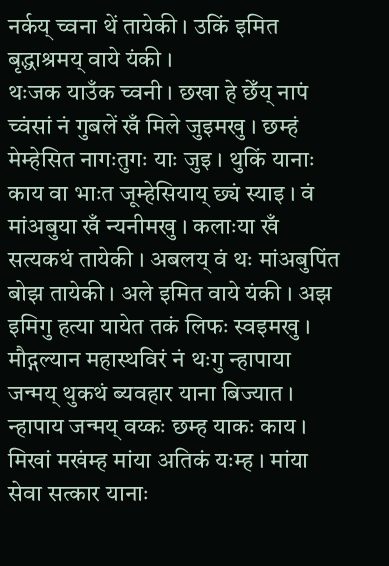नर्कय् च्वना थें तायेकी । उकिं इमित बृद्धाश्रमय् वाये यंकी ।
थःजक याउँक च्वनी । छखा हे छेँय् नापं च्वंसां नं गुबलें खँ मिले जुइमखु । छम्हं मेम्हेसित नागःतुगः याः जुइ । थुकिं यानाः काय वा भाःत जूम्हेसियाय् छ्यं स्याइ । वं मांअबुया खँ न्यनीमखु । कलाःया खँ सत्यकथं तायेकी । अबलय् वं थः मांअबुपिंत बोझ तायेकी । अले इमित वाये यंकी । अझ इमिगु हत्या यायेत तकं लिफः स्वइमखु ।
मौद्गल्यान महास्थविरं नं थःगु न्हापाया जन्मय् थुकथं ब्यवहार याना बिज्यात । न्हापाय जन्मय् वय्कः छम्ह याकः काय । मिखां मखंम्ह मांया अतिकं यःम्ह । मांया सेवा सत्कार यानाः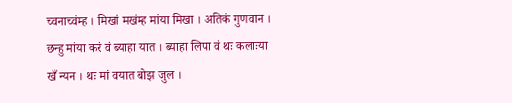च्वनाच्वंम्ह । मिखां मखंम्ह मांया मिखा । अतिकं गुणवान । छन्हु मांया करं वं ब्याहा यात । ब्याहा लिपा वं थः कलाःया खँ न्यन । थः मां वयात बोझ जुल ।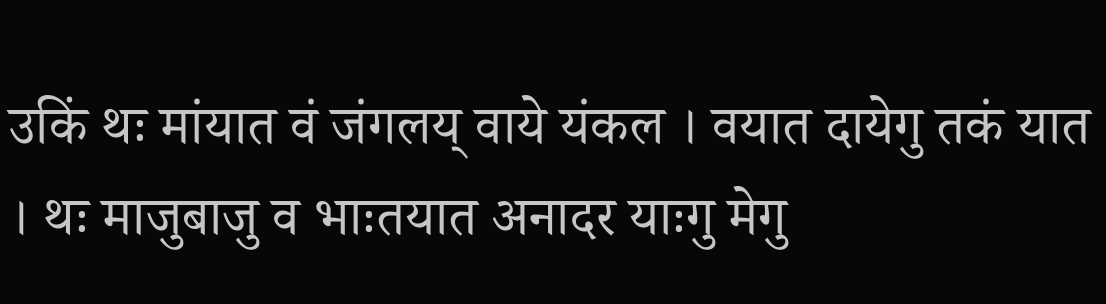उकिं थः मांयात वं जंगलय् वाये यंकल । वयात दायेगु तकं यात । थः माजुबाजु व भाःतयात अनादर याःगु मेगु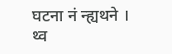घटना नं न्ह्यथने । थ्व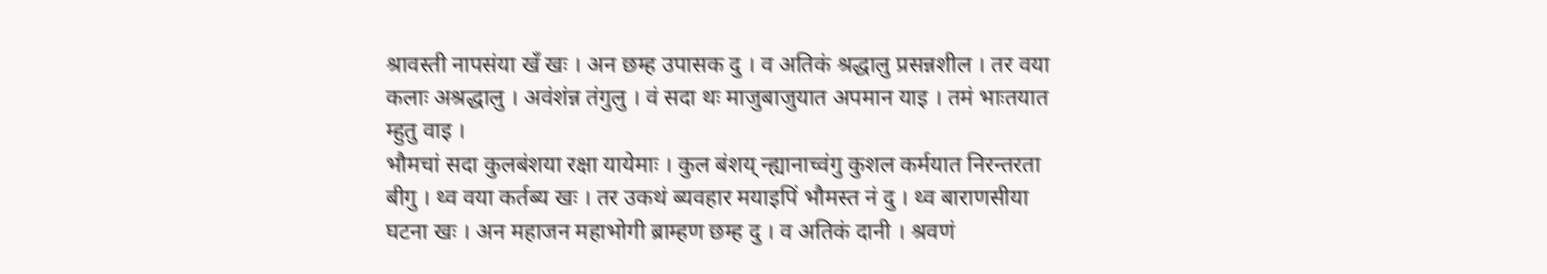श्रावस्ती नापसंया खँ खः । अन छम्ह उपासक दु । व अतिकं श्रद्धालु प्रसन्नशील । तर वया कलाः अश्रद्धालु । अवंशंन्न तंगुलु । वं सदा थः माजुबाजुयात अपमान याइ । तमं भाःतयात म्हुतु वाइ ।
भौमचां सदा कुलबंशया रक्षा यायेमाः । कुल बंशय् न्ह्यानाच्वंगु कुशल कर्मयात निरन्तरता बीगु । थ्व वया कर्तब्य खः । तर उकथं ब्यवहार मयाइपिं भौमस्त नं दु । थ्व बाराणसीया घटना खः । अन महाजन महाभोगी ब्राम्हण छम्ह दु । व अतिकं दानी । श्रवणं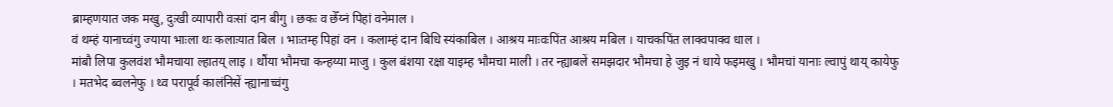ब्राम्हणयात जक मखु, दुःखी व्यापारी वःसां दान बीगु । छकः व छेँय्नं पिहां वनेमाल ।
वं थम्हं यानाच्वंगु ज्याया भाःला थः कलाःयात बिल । भाःतम्ह पिहां वन । कलाम्हं दान बिधि स्यंकाबिल । आश्रय माःवःपिंत आश्रय मबिल । याचकपिंत लाक्वपाक्व धाल ।
मांबौ लिपा कुलवंश भौमचाया ल्हातय् लाइ । थौंया भौमचा कन्हय्या माजु । कुल बंशया रक्षा याइम्ह भौमचा माली । तर न्ह्याबलें समझदार भौमचा हे जुइ नं धाये फइमखु । भौमचां यानाः ल्वापुं थाय् कायेफु । मतभेद ब्वलनेफु । थ्व परापूर्व कालंनिसें न्ह्यानाच्वंगु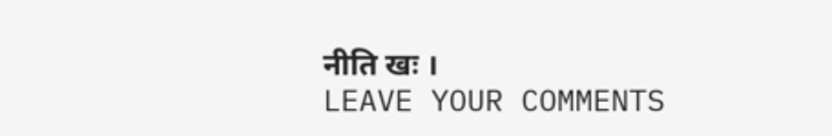नीति खः ।
LEAVE YOUR COMMENTS